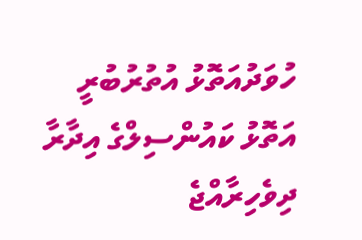ހުވަދުއަތޮޅު އުތުރުބުރީ އަތޮޅު ކައުންސިލްގެ އިދާރާ
ދިވެހިރާއްޖެ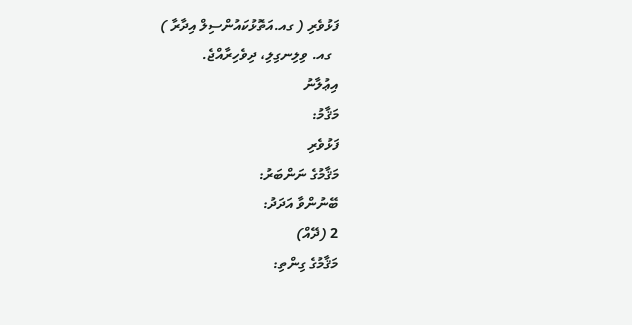ފަޅުވެރި ( ގއ.އަތޮޅުކައުންސިލް އިދާރާ )
  ގއ. ވިލިނގިލި، ދިވެހިރާއްޖެ.
އިޢުލާނު
މަޤާމު:
ފަޅުވެރި
މަޤާމުގެ ނަންބަރު:
ބޭނުންވާ އަދަދު:
2 (ދޭއް)
މަޤާމުގެ ގިންތި: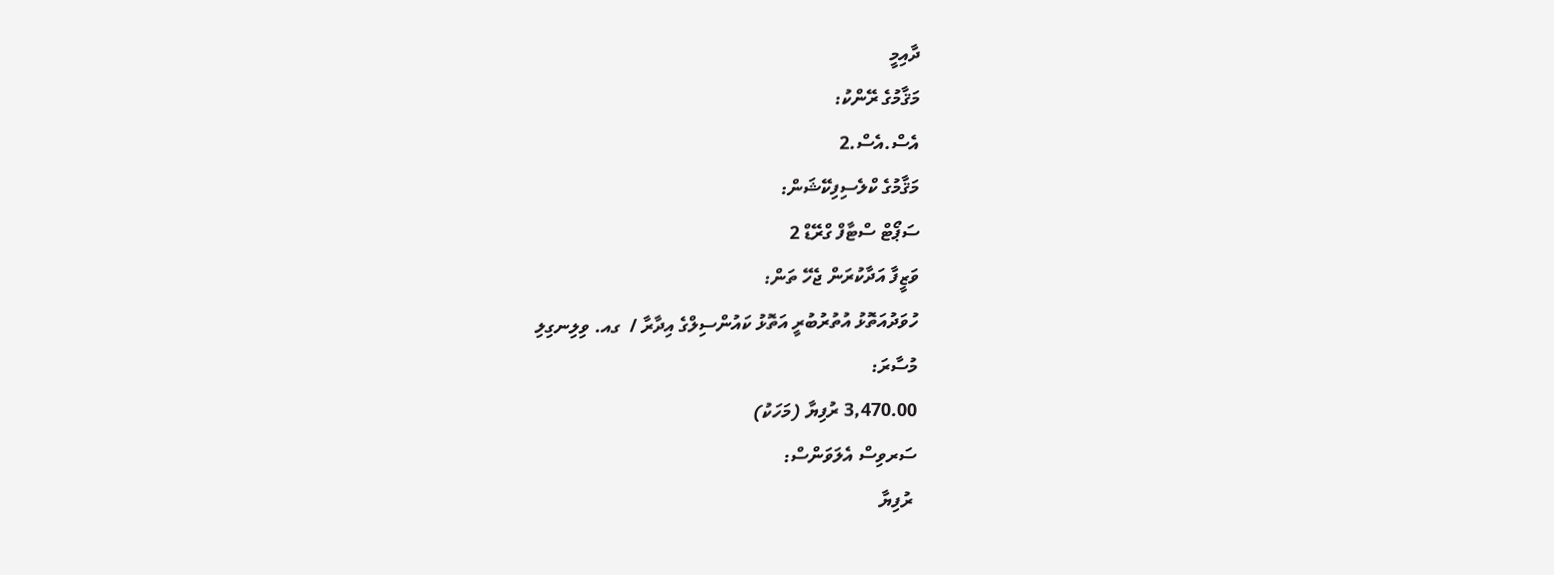ދާއިމީ
މަޤާމުގެ ރޭންކު:
އެސް.އެސް.2
މަޤާމުގެ ކްލެސިފިކޭޝަން:
ސަޕޯޓް ސްޓާފް ގްރޭޑް 2
ވަޒީފާ އަދާކުރަން ޖެހޭ ތަން:
ހުވަދުއަތޮޅު އުތުރުބުރީ އަތޮޅު ކައުންސިލްގެ އިދާރާ /  ގއ. ވިލިނގިލި
މުސާރަ:
3,470.00 ރުފިޔާ (މަހަކު)
ސަރވިސް އެލަވަންސް:
 ރުފިޔާ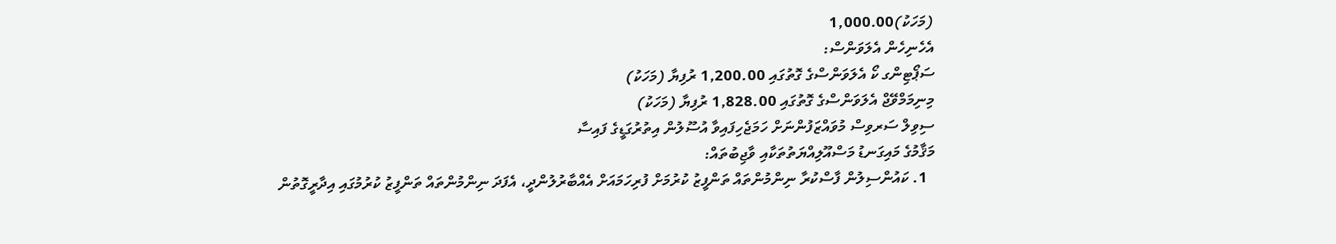(މަހަކު)1,000.00
އެހެނިހެން އެލަވަންސް:
ސަޕޯޓިންގ ކޯ އެލަވަންސްގެ ގޮތުގައި 1,200.00 ރުފިޔާ (މަހަކު)
މިނިމަމްވޭޖް އެލަވަންސްގެ ގޮތުގައި 1,828.00 ރުފިޔާ (މަހަކު)
ސިވިލް ސަރވިސް މުވައްޒަފުންނަށް ހަމަޖެހިފައިވާ އުސޫލުން އިތުރުގަޑީގެ ފައިސާ
މަޤާމުގެ މައިގަނޑު މަސްއޫލިއްޔަތުތަކާއި ވާޖިބުތައް:
  1. ކައުންސިލުން ފާސްކުރާ ނިންމުންތައް ތަންފީޒު ކުރުމަށް ފުރިހަމައަށް އެއްބާރުލުންދީ، އެފަދަ ނިންމުންތައް ތަންފީޒު ކުރުމުގައި އިދާރީގޮތުން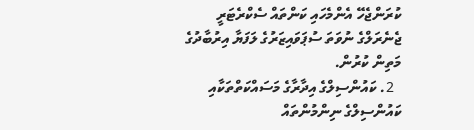ކުރަންޖެހޭ އެންމެހައި ކަންތައް ސެކްރެޓަރީ ޖެނެރަލްގެ ނުވަތަ ސުޕަވައިޒަރުގެ ލަފަޔާ އިރުބާދުގެ މަތިން ކުރުން.
  2. ކައުންސިލްގެ އިދާރާގެ މަސައްކަތްތަކާއި ކައުންސިލްގެ ނިންމުންތައް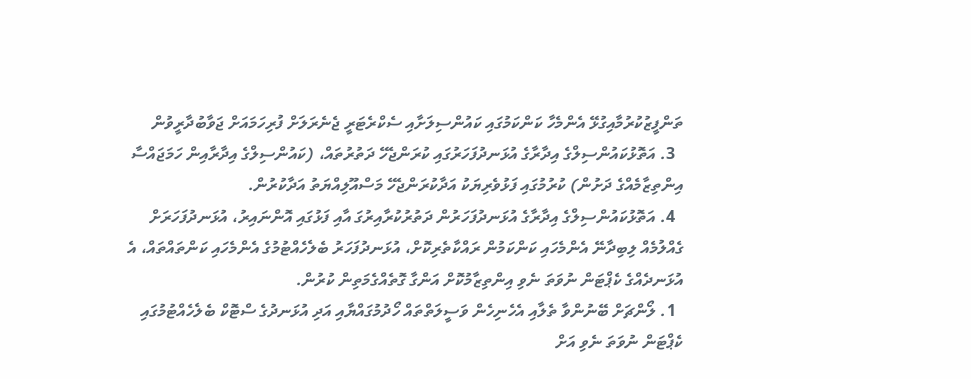ތަންފީޒުކުރުމާއިގުޅޭ އެންމެހާ ކަންކަމުގައި ކައުންސިލަށާއި ސެކްރެޓަރީ ޖެނެރަލަށް ފުރިހަމައަށް ޖަވާބުދާރީވުން
  3. އަތޮޅުކައުންސިލްގެ އިދާރާގެ އުޅަނދުފަހަރުގައި ކުރަންޖެހޭ ދަތުރުތައް، (ކައުންސިލްގެ އިދާރާއިން ހަމަޖައްސާ އިންތިޒާމެއްގެ ދަށުން) ކުރުމުގައި ފަޅުވެރިޔަކު އަދާކުރަންޖެހޭ މަސްއޫލިއްޔަތު އަދާކުރުން.
  4. އަތޮޅުކައުންސިލްގެ އިދާރާގެ އުޅަނދުފަހަރުން ދަތުރުކުރާއިރުގަ އާއި ފަޅުގައި އޮންނައިރު، އުޅަނދުފަހަރަށް ގެއްލުމެއް ލިބިދާނޭ އެންމެހައި ކަންކަމުން ރައްކާތެރިކޮށް، އުޅަނދުފަހަރު ބެލެހެއްޓުމުގެ އެންމެހައި ކަންތައްތައް، އެ އުޅަނދެއްގެ ކެޕްޓަން ނުވަތަ ނެވި އިންތިޒާމުކޮށް އަންގާ ގޮތެއްގެމަތިން ކުރުން.
  1. ލޯންޗަށް ބޭނުންވާ ތެލާއި އެހެނިހެން ވަސީލަތްތައް ހޯދުމުގައްޔާއި އަދި އުޅަނދުގެ ސްޓޮކް ބެލެހެއްޓުމުގައި ކެޕްޓަން ނުވަތަ ނެވި އަށް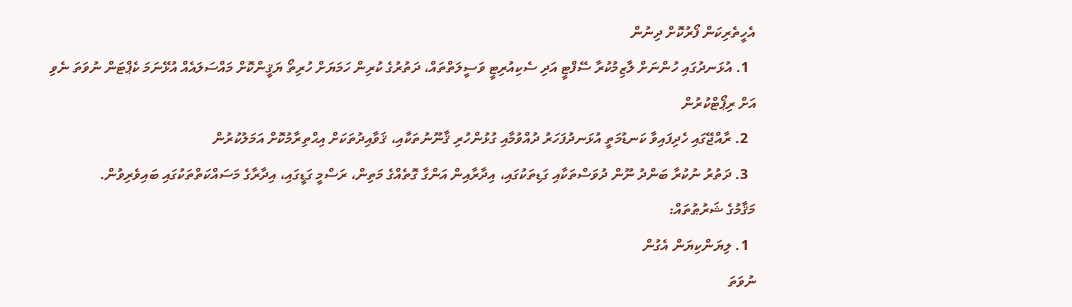އެހީތެރިކަން ފޯރުކޮށް ދިނުން
  1. އުޅަނދުގައި ހުންނަށް ލާޒިމުކުރާ ސޭފްޓީ އަދި ސެކިއުރިޓީ ވަސީލަތްތައް، ދަތުރުގެ ކުރިން ހަމަޔަށް ހުރިތޯ ޔަޤީންކޮށް މައްސަލައެއް އުޅޭނަމަ ކެޕްޓަން ނުވަތަ ނެވި އަށް ރިޕޯޓްކުރުން
  2. ރާއްޖޭގައި ހެދިފައިވާ ކަނޑުމަތީ އުޅަނދުފަހަރު ދުއްވުމާއި ގުޅުންހުރި ޤާނޫނުތަކާއި، ޤަވާއިދުތަކަށް އިޙްތިރާމުކޮށް އަމަލުކުރުން
  3. ދަތުރު ނުކުރާ ބަންދު ނޫން ދުވަސްތަކާއި ގަޑިތަކުގައި، އިދާރާއިން އަންގާ ގޮތެއްގެ މަތިން، ރަސްމީ ގަޑީގައި، އިދާރާގެ މަސައްކަތްތަކުގައި ބައިވެރިވުން.
މަޤާމުގެ ޝަރުޠުތައް:
  1. ލިޔަންކިޔަން އެގުން
ނުވަތަ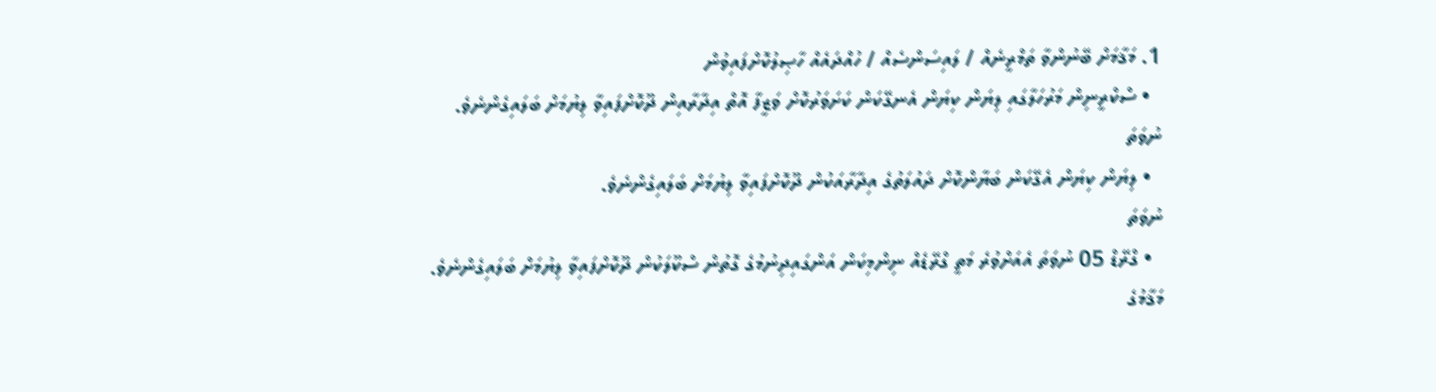1. މަޤާމަށް ބޭނުންވާ ތަމްރީނެއް / ލައިސަންސެއް / ހުއްދައެއް ހާޞިލުކޮށްފައިވުން
  • ސްކްރީނިން މަރުހަލާގައި ލިޔަން ކިޔަން އެނގޭކަން ކަށަވަރުކޮށް ވަޒީފާ އޮތް އިދާރާއިން ދޫކޮށްފައިވާ ލިޔުމަށް ބަލައިގެންނެވެ.
ނުވަތަ
  • ލިޔަން ކިޔަން އެގޭކަން ބަޔާންކޮށް ދައުލަތުގެ އިދާރާއަކުން ދޫކޮށްފައިވާ ލިޔުމަށް ބަލައިގެންނެވެ.
ނުވަތަ
  • ގްރޭޑް 05 ނުވަތަ އެއަށްވުރެ މަތީ ގްރޭޑެއް ނިންމިކަން އަންގައިދިނުމުގެ ގޮތުން ސްކޫލަކުން ދޫކޮށްފައިވާ ލިޔުމަށް ބަލައިގެންނެވެ.
މަޤާމުގެ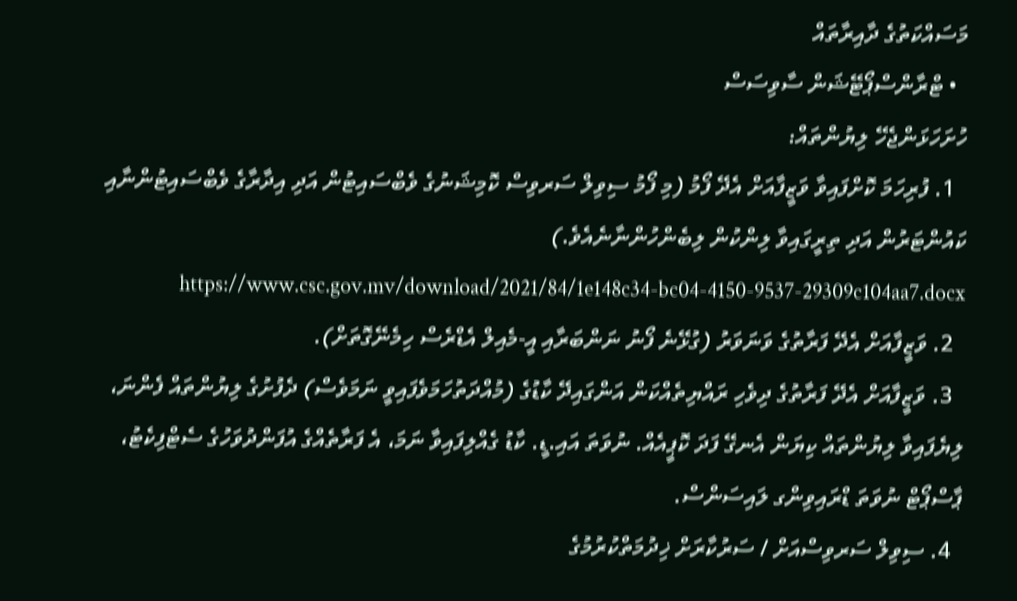މަސައްކަތުގެ ދާއިރާތައް
  • ޓްރާންސްޕޯޓޭޝަން ސާވިސަސް
ހުށަހަޅަންޖެހޭ ލިޔުންތައް:
  1. ފުރިހަމަ ކޮށްފައިވާ ވަޒީފާއަށް އެދޭ ފޯމު (މި ފޯމު ސިވިލް ސަރވިސް ކޮމިޝަނުގެ ވެބްސައިޓުން އަދި އިދާރާގެ ވެބްސައިޓުންނާއި ކައުންޓަރުން އަދި ތިރީގައިވާ ލިންކުން ލިބެންހުންނާނެއެވެ.)  https://www.csc.gov.mv/download/2021/84/1e148c34-bc04-4150-9537-29309c104aa7.docx
  2. ވަޒީފާއަށް އެދޭ ފަރާތުގެ ވަނަވަރު (ގުޅޭނެ ފޯނު ނަންބަރާއި އީ-މެއިލް އެޑްރެސް ހިމެނޭގޮތަށް).
  3. ވަޒީފާއަށް އެދޭ ފަރާތުގެ ދިވެހި ރައްޔިތެއްކަން އަންގައިދޭ ކާޑުގެ (މުއްދަތުހަމަވެފައިވީ ނަމަވެސް) ދެފުށުގެ ލިޔުންތައް ފެންނަ، ލިޔެފައިވާ ލިޔުންތައް ކިޔަން އެނގޭ ފަދަ ކޮޕީއެއް. ނުވަތަ އައި.ޑީ. ކާޑު ގެއްލިފައިވާ ނަމަ، އެ ފަރާތެއްގެ އުފަންދުވަހުގެ ސެޓްފިކެޓު، ޕާސްޕޯޓް ނުވަތަ ޑްރައިވިންގ ލައިސަންސް.
  4. ސިވިލް ސަރވިސްއަށް / ސަރުކާރަށް ޚިދުމަތްކުރުމުގެ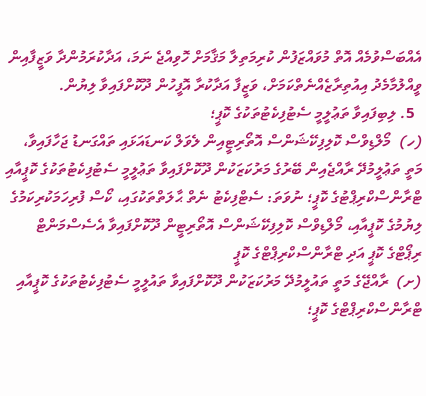އެއްބަސްވުމެއް އޮތް މުވައްޒަފުން ކުރިމަތިލާ މަޤާމަށް ހޮވިއްޖެ ނަމަ، އަދާކުރަމުންދާ ވަޒީފާއިން ވީއްލުމާމެދު އިއުތިރާޒެއްނެތްކަމަށް، ވަޒީފާ އަދާކުރާ އޮފީހުން ދޫކޮށްފައިވާ ލިޔުން.
  5. ލިބިފައިވާ ތަޢުލީމީ ސެޓުފިކެޓުތަކުގެ ކޮޕީ؛
(ހ)  މޯލްޑިވްސް ކޮލިފިކޭޝަންސް އޮތޯރިޓީއިން ލެވަލް ކަނޑައަޅައި ތައްގަނޑު ޖަހާފައިވާ، މަތީ ތަޢުލީމުދޭ ރާއްޖެއިން ބޭރުގެ މަރުކަޒަކުން ދޫކޮށްފައިވާ ތަޢުލީމީ ސެޓުފިކެޓުތަކުގެ ކޮޕީއާއި ޓްރާންސްކްރިޕްޓުގެ ކޮޕީ؛ ނުވަތަ: ސެޓްފިކެޓު ނެތް ޙާލަތްތަކުގައި، ކޯސް ފުރިހަމަކުރިކަމުގެ ލިޔުމުގެ ކޮޕީއާއި، މޯލްޑިވްސް ކޮލިފިކޭޝަންސް އޮތޯރިޓީން ދޫކޮށްފައިވާ އެސެސްމަންޓް ރިޕޯޓްގެ ކޮޕީ އަދި ޓްރާންސްކްރިޕްޓްގެ ކޮޕީ
(ށ)  ރާއްޖޭގެ މަތީ ތައުލީމުދޭ މަރުކަޒަކުން ދޫކޮށްފައިވާ ތައުލީމީ ސެޓުފިކެޓުތަކުގެ ކޮޕީއާއި ޓްރާންސްކްރިޕްޓްގެ ކޮޕީ؛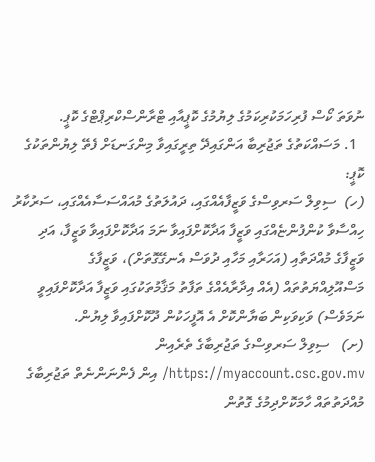ނުވަތަ ކޯސް ފުރިހަމަކުރިކަމުގެ ލިޔުމުގެ ކޮޕީއާއި ޓްރާންސްކްރިޕްޓްގެ ކޮޕީ.
  1. މަސައްކަތުގެ ތަޖުރިބާ އަންގައިދޭ ތިރީގައިވާ މިންގަނޑަށް ފެތޭ ލިޔުންތަކުގެ ކޮޕީ:
(ހ)  ސިވިލް ސަރވިސްގެ ވަޒީފާއެއްގައި، ދައުލަތުގެ މުއައްސަސާއެއްގައި، ސަރުކާރު ހިއްސާވާ ކުންފުންޏެއްގައި ވަޒީފާ އަދާކޮށްފައިވާ ނަމަ އަދާކޮށްފައިވާ ވަޒީފާ، އަދި ވަޒީފާގެ މުއްދަތާއި (އަހަރާއި މަހާއި ދުވަސް އެނގޭގޮތަށް)، ވަޒީފާގެ މަސްއޫލިއްޔަތުތައް (އެއް އިދާރާއެއްގެ ތަފާތު މަޤާމުތަކުގައި ވަޒީފާ އަދާކޮށްފައިވީ ނަމަވެސް) ވަކިވަކިން ބަޔާންކޮށް އެ އޮފީހަކުން ދޫކޮށްފައިވާ ލިޔުން.
(ށ)   ސިވިލް ސަރވިސްގެ ތަޖުރިބާގެ ތެރެއިން https://myaccount.csc.gov.mv/ އިން ފެންނަންނެތް ތަޖުރިބާގެ މުއްދަތުތައް ހާމަކޮށްދިމުގެ ގޮތުން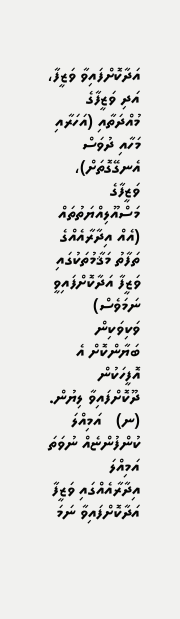އަދާކޮށްފައިވާ ވަޒީފާ، އަދި ވަޒީފާގެ މުއްދަތާއި (އަހަރާއި މަހާއި ދުވަސް އެނގޭގޮތަށް)، ވަޒީފާގެ މަސްއޫލިއްޔަތުތައް (އެއް އިދާރާއެއްގެ ތަފާތު މަޤާމުތަކުގައި ވަޒީފާ އަދާކޮށްފައިވީ ނަމަވެސް) ވަކިވަކިން ބަޔާންކޮށް އެ އޮފީހަކުން ދޫކޮށްފައިވާ ލިޔުން.
(ނ)   އަމިއްލަ ކުންފުންޏެއް ނުވަތަ އަމިއްލަ އިދާރާއެއްގައި ވަޒީފާ އަދާކޮށްފައިވާ ނަމަ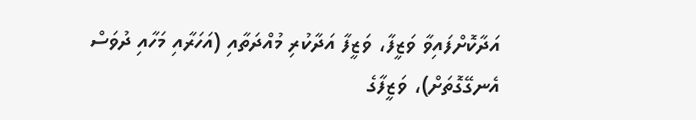އަދާކޮށްފައިވާ ވަޒީފާ، ވަޒީފާ އަދާކުރި މުއްދަތާއި (އަހަރާއި މަހާއި ދުވަސް އެނގޭގޮތަށް)، ވަޒީފާގެ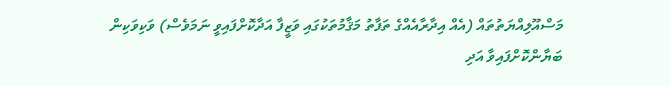މަސްއޫލިއްޔަތުތައް (އެއް އިދާރާއެއްގެ ތަފާތު މަޤާމުތަކުގައި ވަޒީފާ އަދާކޮށްފައިވީ ނަމަވެސް) ވަކިވަކިން ބަޔާންކޮށްފައިވާ އަދި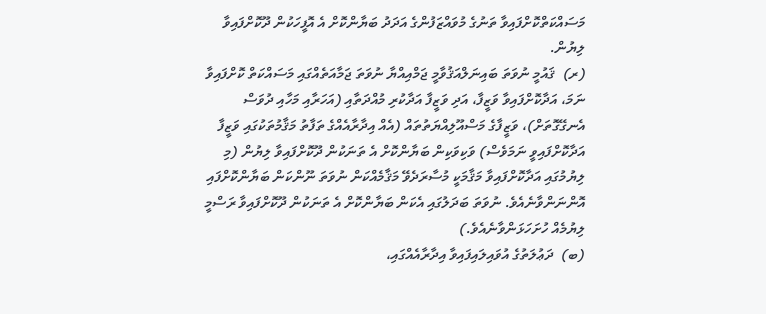މަސައްކަތްކޮށްފައިވާ ތަނުގެ މުވައްޒަފުންގެ އަދަދު ބަޔާންކޮށް އެ އޮފީހަކުން ދޫކޮށްފައިވާ ލިޔުން.
(ރ)  ޤައުމީ ނުވަތަ ބައިނަލްއަޤުވާމީ ޖަމްއިއްޔާ ނުވަތަ ޖަމާއަތެއްގައި މަސައްކަތް ކޮށްފައިވާ ނަމަ، އަދާކޮށްފައިވާ ވަޒީފާ، އަދި ވަޒީފާ އަދާކުރި މުއްދަތާއި (އަހަރާއި މަހާއި ދުވަސް އެނގޭގޮތަށް)، ވަޒީފާގެ މަސްއޫލިއްޔަތުތައް (އެއް އިދާރާއެއްގެ ތަފާތު މަޤާމުތަކުގައި ވަޒީފާ އަދާކޮށްފައިވީ ނަމަވެސް) ވަކިވަކިން ބަޔާންކޮށް އެ ތަނަކުން ދޫކޮށްފައިވާ ލިޔުން (މި ލިޔުމުގައި އަދާކޮށްފައިވާ މަޤާމަކީ މުސާރަދެވޭ މަޤާމެއްކަން ނުވަތަ ނޫންކަން ބަޔާންކޮށްފައި އޮންނަންވާނެއެވެ. ނުވަތަ ބަދަލުގައި އެކަން ބަޔާންކޮށް އެ ތަނަކުން ދޫކޮށްފައިވާ ރަސްމީ ލިޔުމެއް ހުށަހަޅަންވާނެއެވެ.)
(ބ)  ދަޢުލަތުގެ އުވައިލައިފައިވާ އިދާރާއެއްގައި،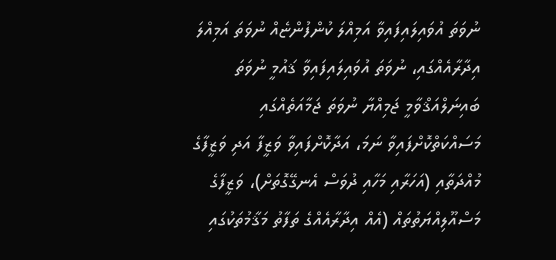ނުވަތަ އުވައިލައިފައިވާ އަމިއްލަ ކުންފުންޏެއް ނުވަތަ އަމިއްލަ އިދާރާއެއްގައި، ނުވަތަ އުވައިލައިފައިވާ ޤައުމީ ނުވަތަ ބައިނަލްއަޤްވާމީ ޖަމިއްޔާ ނުވަތަ ޖަމާއަތެއްގައި މަސައްކަތްކޮށްފައިވާ ނަމަ، އަދާކޮށްފައިވާ ވަޒީފާ އަދި ވަޒީފާގެ މުއްދަތާއި (އަހަރާއި މަހާއި ދުވަސް އެނގޭގޮތަށް)، ވަޒީފާގެ މަސްއޫލިއްޔަތުތައް (އެއް އިދާރާއެއްގެ ތަފާތު މަޤާމުތަކުގައި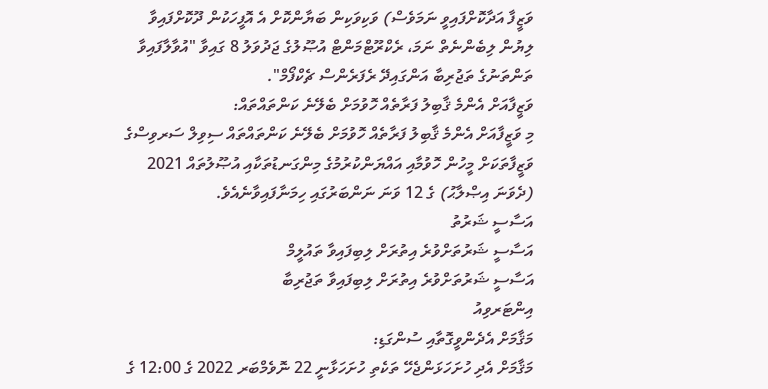ވަޒީފާ އަދާކޮށްފައިވީ ނަމަވެސް) ވަކިވަކިން ބަޔާންކޮށް އެ އޮފީހަކުން ދޫކޮށްފައިވާ ލިޔުން ލިބެންނެތް ނަމަ، ރެކްރޫޓްމަންޓް އުޞޫލުގެ ޖަދުވަލު 8 ގައިވާ "އުވާލާފައިވާ ތަންތަނުގެ ތަޖުރިބާ އަންގައިދޭ ރެފަރެންސް ޗެކްފޯމް".
ވަޒީފާއަށް އެންމެ ޤާބިލު ފަރާތެއް ހޮވުމަށް ބެލޭނެ ކަންތައްތައް:
މި ވަޒީފާއަށް އެންމެ ޤާބިލު ފަރާތެއް ހޮވުމަށް ބެލޭނެ ކަންތައްތައް ސިވިލް ސަރވިސްގެ ވަޒީފާތަކަށް މީހުން ހޮވުމާއި އައްޔަންކުރުމުގެ މިންގަނޑުތަކާއި އުޞޫލުތައް 2021 (ދެވަނަ އިޞްލާޙު) ގެ 12 ވަނަ ނަންބަރުގައި ހިމަނާފައިވާނެއެވެ.
އަސާސީ ޝަރުތު
އަސާސީ ޝަރުތަށްވުރެ އިތުރަށް ލިބިފައިވާ ތައުލީމް
އަސާސީ ޝަރުތަށްވުރެ އިތުރަށް ލިބިފައިވާ ތަޖުރިބާ
އިންޓަރވިއު
މަޤާމަށް އެދެންވީގޮތާއި ސުންގަޑި:
މަޤާމަށް އެދި ހުށަހަޅަންޖެހޭ ތަކެތި ހުށަހަޅާނީ 22 ނޮވެމްބަރ 2022 ގެ 12:00 ގެ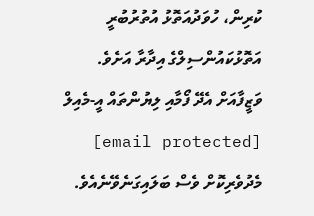ކުރިން، ހުވަދުއަތޮޅު އުތުރުބުރީ އަތޮޅުކައުންސިލްގެ އިދާރާ އަށެވެ. ވަޒީފާއަށް އެދޭ ފޯމާއި ލިޔުންތައް އީ-މެއިލް [email protected] މެދުވެރިކޮށް ވެސް ބަލައިގަނެވޭނެއެވެ.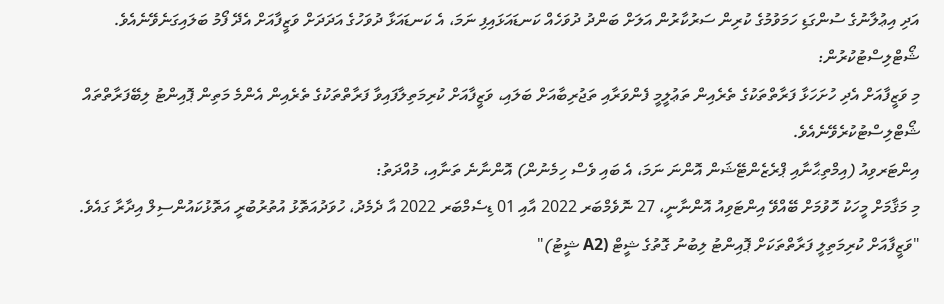އަދި އިޢުލާނުގެ ސުންގަޑި ހަމަވުމުގެ ކުރިން ސަރުކާރުން އަލަށް ބަންދު ދުވަހެއް ކަނޑައަޅައިފި ނަމަ، އެ ކަނޑައަޅާ ދުވަހުގެ އަދަދަށް ވަޒީފާއަށް އެދޭ ފޯމު ބަލައިގަނެވޭނެއެވެ.
ޝޯޓްލިސްޓުކުރުން:
މި ވަޒީފާއަށް އެދި ހުށަހަޅާ ފަރާތްތަކުގެ ތެރެއިން ތަޢުލީމީ ފެންވަރާއި ތަޖުރިބާއަށް ބަލައި، ވަޒީފާއަށް ކުރިމަތިލާފައިވާ ފަރާތްތަކުގެ ތެރެއިން އެންމެ މަތިން ޕޮއިންޓު ލިބޭފަރާތްތައް ޝޯޓްލިސްޓުކުރެވޭނެއެވެ.
އިންޓަރވިއު (އިމްތިޙާނާއި ޕްރެޒެންޓޭޝަން އޮންނަ ނަމަ، އެ ބައި ވެސް ހިމެނުން) އޮންނާނެ ތަނާއި، މުއްދަތު:
މި މަޤާމަށް މީހަކު ހޮވުމަށް ބޭއްވޭ އިންޓަވިއު އޮންނާނީ، 27 ނޮވެމްބަރ 2022 އާއި 01 ޑިސެމްބަރ 2022 އާ ދެމެދު، ހުވަދުއަތޮޅު އުތުރުބުރީ އަތޮޅުކައުންސިލް އިދާރާ ގައެވެ.
"ވަޒީފާއަށް ކުރިމަތިލީ ފަރާތްތަކަށް ޕޮއިންޓު ލިބުނު ގޮތުގެ ޝީޓް (A2 ޝީޓު)"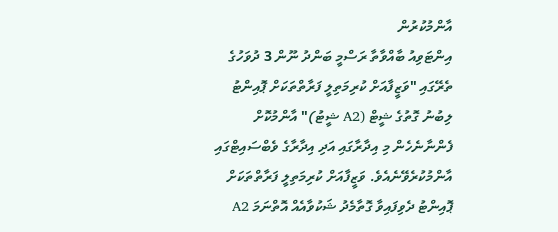އާންމުކުރުން
އިންޓަވިއު ބާއްވާތާ ރަސްމީ ބަންދު ނޫން 3 ދުވަހުގެ ތެރޭގައި "ވަޒީފާއަށް ކުރިމަތިލީ ފަރާތްތަކަށް ޕޮއިންޓު ލިބުނު ގޮތުގެ ޝީޓް (A2 ޝީޓު)" އާންމުކޮށް ފެންނާނެހެން މި އިދާރާގައި އަދި އިދާރާގެ ވެބްސައިޓްގައި އާންމުކުރެވޭނެއެވެ. ވަޒީފާއަށް ކުރިމަތިލީ ފަރާތްތަކަށް ޕޮއިންޓު ދެވިފައިވާ ގޮތާމެދު ޝަކުވާއެއް އޮތްނަމަ A2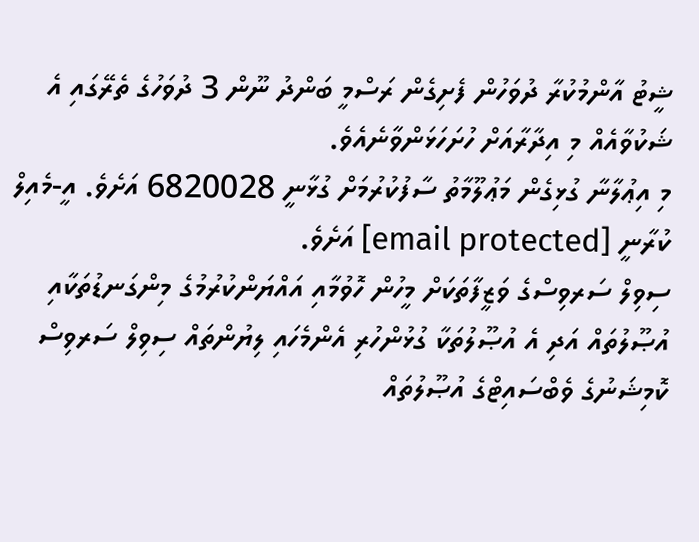ޝީޓު އާންމުކުރާ ދުވަހުން ފެށިގެން ރަސްމީ ބަންދު ނޫން 3 ދުވަހުގެ ތެރޭގައި އެ ޝަކުވާއެއް މި އިދާރާއަށް ހުށަހަޅަންވާނެއެވެ.
މި އިޢުލާނާ ގުޅިގެން މަޢުލޫމާތު ސާފުކުރުމަށް ގުޅާނީ 6820028 އަށެވެ. އީ-މެއިލް ކުރާނީ [email protected] އަށެވެ.
ސިވިލް ސަރވިސްގެ ވަޒީފާތަކަށް މީހުން ހޮވުމާއި އައްޔަންކުރުމުގެ މިންގަނޑުތަކާއި އުޞޫލުތައް އަދި އެ އުޞޫލުތަކާ ގުޅުންހުރި އެންމެހައި ލިޔުންތައް ސިވިލް ސަރވިސް ކޮމިޝަނުގެ ވެބްސައިޓްގެ އުޞޫލުތައް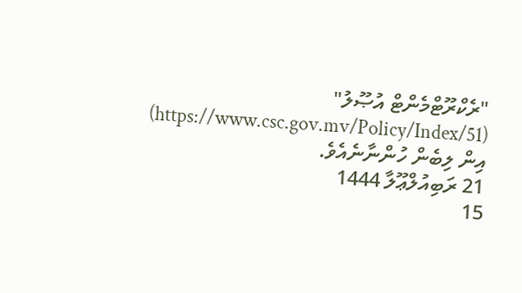"ރެކްރޫޓްމެންޓް އުޞޫލު" (https://www.csc.gov.mv/Policy/Index/51) އިން ލިބެން ހުންނާނެއެވެ.
21 ރަބިއުލްޢޫލާ 1444
15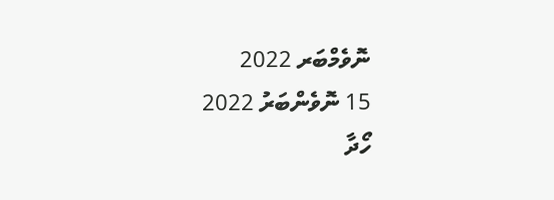ނޮވެމްބަރ 2022
15 ނޮވެންބަރު 2022
ހޯދާ